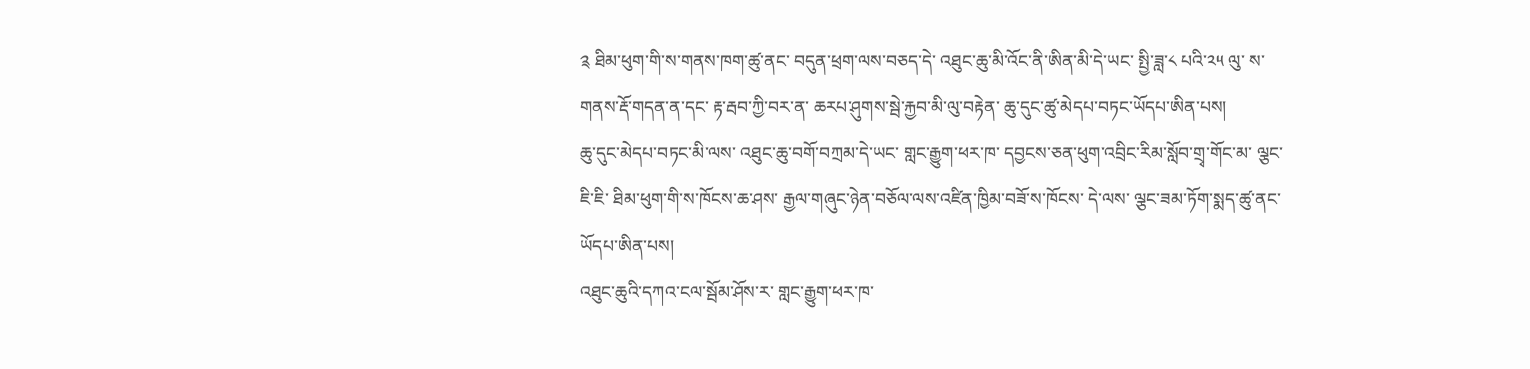༉ ཐིམ་ཕུག་གི་ས་གནས་ཁག་ཚུ་ནང་ བདུན་ཕྲག་ལས་བཅད་དེ་ འཐུང་ཆུ་མི་འོང་ནི་ཨིན་མི་དེ་ཡང་ སྤྱི་ཟླ་༨ པའི་༢༥ ལུ་ ས་གནས་རྡོ་གདན་ན་དང་ རྟ་རྦབ་ཀྱི་བར་ན་ ཆརཔ་ཤུགས་སྦེ་རྐྱབ་མི་ལུ་བརྟེན་ ཆུ་དུང་ཚུ་མེདཔ་བཏང་ཡོདཔ་ཨིན་པས།
ཆུ་དུང་མེདཔ་བཏང་མི་ལས་ འཐུང་ཆུ་བགོ་བཀྲམ་དེ་ཡང་ གླང་རྒྱུག་ཕར་ཁ་ དབྱངས་ཅན་ཕུག་འབྲིང་རིམ་སློབ་གྲྭ་གོང་མ་ ལྕང་ཇི་ཇི་ ཐིམ་ཕུག་གི་ས་ཁོངས་ཆ་ཤས་ རྒྱལ་གཞུང་ཉེན་བཅོལ་ལས་འཛིན་ཁྱིམ་བཟོ་ས་ཁོངས་ དེ་ལས་ ལྕང་ཟམ་ཏོག་སྨད་ཚུ་ནང་ཡོདཔ་ཨིན་པས།
འཐུང་ཆུའི་དཀའ་ངལ་སྦོམ་ཤོས་ར་ གླང་རྒྱུག་ཕར་ཁ་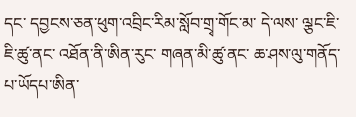དང་ དབྱངས་ཅན་ཕུག་འབྲིང་རིམ་སློབ་གྲྭ་གོང་མ་ དེ་ལས་ ལྕང་ཇི་ཇི་ཚུ་ནང་ འཐོན་ནི་ཨིན་རུང་ གཞན་མི་ཚུ་ནང་ ཆ་ཤས་ལུ་གནོད་པ་ཡོདཔ་ཨིན་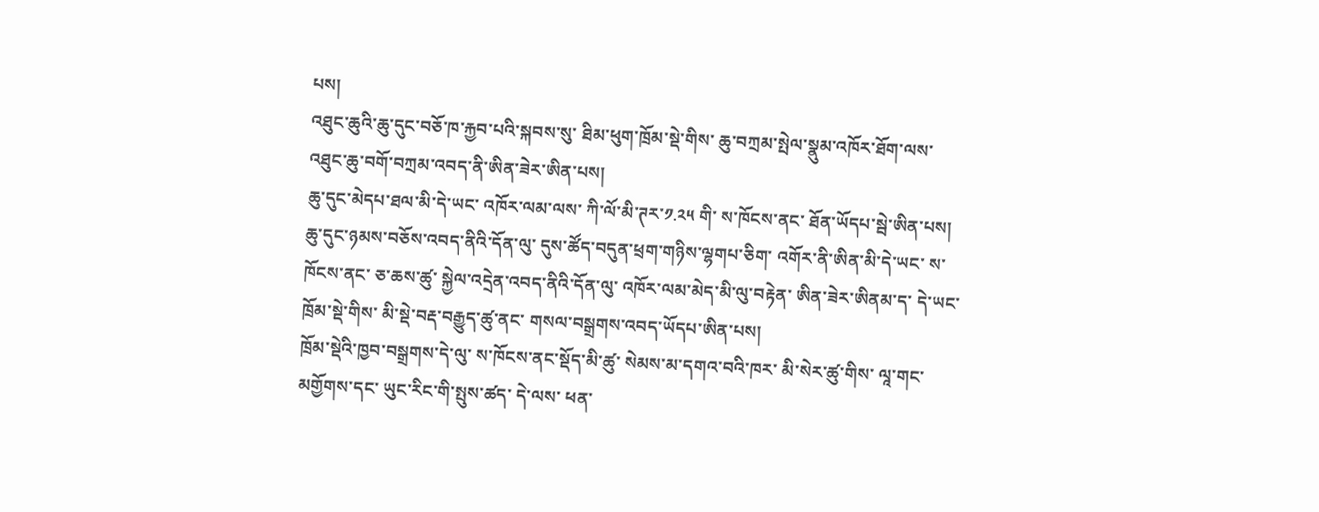པས།
འཐུང་ཆུའི་ཆུ་དུང་བཅོ་ཁ་རྐྱབ་པའི་སྐབས་སུ་ ཐིམ་ཕུག་ཁྲོམ་སྡེ་གིས་ ཆུ་བཀྲམ་སྤེལ་སྣུམ་འཁོར་ཐོག་ལས་ འཐུང་ཆུ་བགོ་བཀྲམ་འབད་ནི་ཨིན་ཟེར་ཨིན་པས།
ཆུ་དུང་མེདཔ་ཐལ་མི་དེ་ཡང་ འཁོར་ལམ་ལས་ ཀི་ལོ་མི་ཊར་༡.༢༥ གི་ ས་ཁོངས་ནང་ ཐོན་ཡོདཔ་སྦེ་ཨིན་པས།
ཆུ་དུང་ཉམས་བཅོས་འབད་ནིའི་དོན་ལུ་ དུས་ཚོད་བདུན་ཕྲག་གཉིས་ལྷགཔ་ཅིག་ འགོར་ནི་ཨིན་མི་དེ་ཡང་ ས་ཁོངས་ནང་ ཅ་ཆས་ཚུ་ སྐྱེལ་འདྲེན་འབད་ནིའི་དོན་ལུ་ འཁོར་ལམ་མེད་མི་ལུ་བརྟེན་ ཨིན་ཟེར་ཨིནམ་ད་ དེ་ཡང་ ཁྲོམ་སྡེ་གིས་ མི་སྡེ་བརྡ་བརྒྱུད་ཚུ་ནང་ གསལ་བསྒྲགས་འབད་ཡོདཔ་ཨིན་པས།
ཁྲོམ་སྡེའི་ཁྱབ་བསྒྲགས་དེ་ལུ་ ས་ཁོངས་ནང་སྡོད་མི་ཚུ་ སེམས་མ་དགའ་བའི་ཁར་ མི་སེར་ཚུ་གིས་ ལཱ་གང་མགྱོགས་དང་ ཡུང་རིང་གི་སྤུས་ཚད་ དེ་ལས་ ཕན་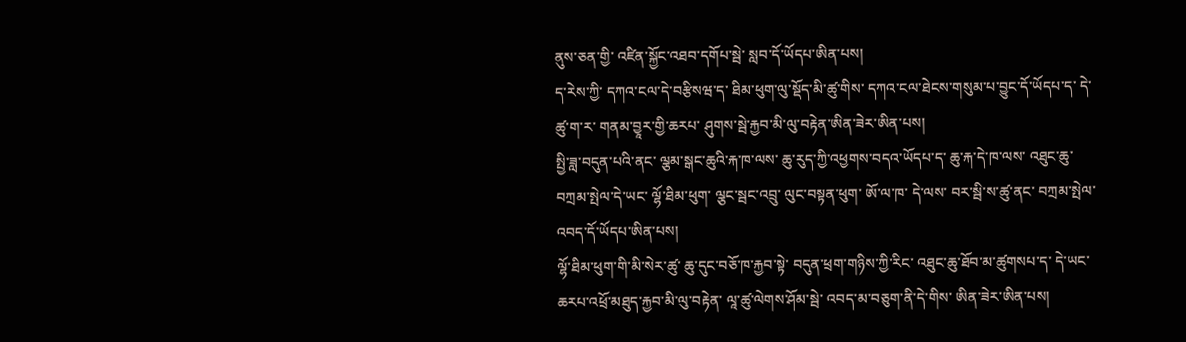ནུས་ཅན་གྱི་ འཛིན་སྐྱོང་འཐབ་དགོཔ་སྦེ་ སླབ་དོ་ཡོདཔ་ཨིན་པས།
ད་རེས་ཀྱི་ དཀའ་ངལ་དེ་བརྩིསཝ་ད་ ཐིམ་ཕུག་ལུ་སྡོད་མི་ཚུ་གིས་ དཀའ་ངལ་ཐེངས་གསུམ་པ་བྱུང་དོ་ཡོདཔ་ད་ དེ་ཚུ་ག་ར་ གནམ་བྱཱར་གྱི་ཆརཔ་ ཤུགས་སྦེ་རྐྱབ་མི་ལུ་བརྟེན་ཨིན་ཟེར་ཨིན་པས།
སྤྱི་ཟླ་བདུན་པའི་ནང་ ལྕམ་སྒང་ཆུའི་རྐ་ཁ་ལས་ ཆུ་རུད་ཀྱི་འཕྱགས་བདའ་ཡོདཔ་ད་ ཆུ་རྐ་དེ་ཁ་ལས་ འཐུང་ཆུ་བཀྲམ་སྤེལ་དེ་ཡང་ ལྷོ་ཐིམ་ཕུག་ ལྕང་སྦང་འབྲུ་ ལུང་བསྟན་ཕུག་ ཨོ་ལ་ཁ་ དེ་ལས་ བར་སྦི་ས་ཚུ་ནང་ བཀྲམ་སྤེལ་འབད་དོ་ཡོདཔ་ཨིན་པས།
ལྷོ་ཐིམ་ཕུག་གི་མི་སེར་ཚུ་ ཆུ་དུང་བཅོ་ཁ་རྐྱབ་སྟེ་ བདུན་ཕྲག་གཉིས་ཀྱི་རིང་ འཐུང་ཆུ་ཐོབ་མ་ཚུགསཔ་ད་ དེ་ཡང་ ཆརཔ་འཕྲོ་མཐུད་རྐྱབ་མི་ལུ་བརྟེན་ ལཱ་ཚུ་ལེགས་ཤོམ་སྦེ་ འབད་མ་བཅུག་ནི་དེ་གིས་ ཨིན་ཟེར་ཨིན་པས།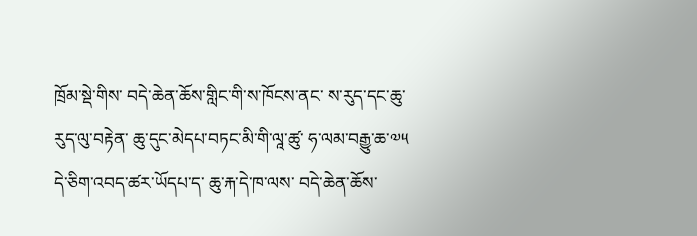ཁྲོམ་སྡེ་གིས་ བདེ་ཆེན་ཆོས་གླིང་གི་ས་ཁོངས་ནང་ ས་རུད་དང་ཆུ་རུད་ལུ་བརྟེན་ ཆུ་དུང་མེདཔ་བཏང་མི་གི་ལཱ་ཚུ་ ཧ་ལམ་བརྒྱུ་ཆ་༧༥ དེ་ཅིག་འབད་ཚར་ཡོདཔ་ད་ ཆུ་རྐ་དེ་ཁ་ལས་ བདེ་ཆེན་ཆོས་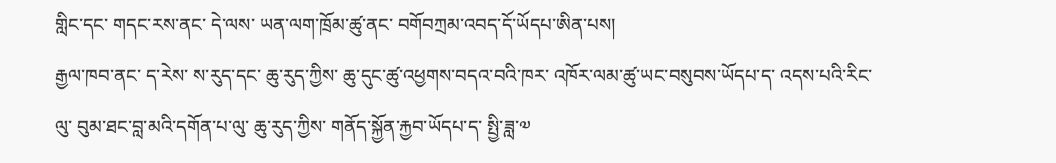གླིང་དང་ གདང་རས་ནང་ དེ་ལས་ ཡན་ལག་ཁྲོམ་ཚུ་ནང་ བགོབཀྲམ་འབད་དོ་ཡོདཔ་ཨིན་པས།
རྒྱལ་ཁབ་ནང་ ད་རེས་ ས་རུད་དང་ ཆུ་རུད་ཀྱིས་ ཆུ་དུང་ཚུ་འཕྱགས་བདའ་བའི་ཁར་ འཁོར་ལམ་ཚུ་ཡང་བསུབས་ཡོདཔ་ད་ འདས་པའི་རིང་ལུ་ བུམ་ཐང་བླ་མའི་དགོན་པ་ལུ་ ཆུ་རུད་ཀྱིས་ གནོད་སྐྱོན་རྐྱབ་ཡོདཔ་ད་ སྤྱི་ཟླ་༧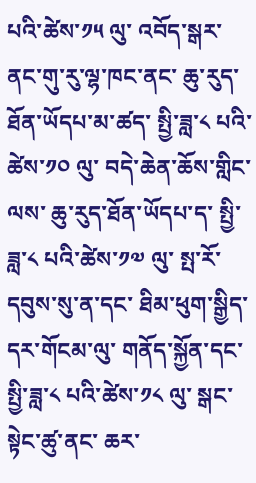པའི་ཚེས་༡༥ ལུ་ འབོད་སྒར་ནང་གུ་རུ་ལྷ་ཁང་ནང་ ཆུ་རུད་ཐོན་ཡོདཔ་མ་ཚད་ སྤྱི་ཟླ་༨ པའི་ཚེས་༡༠ ལུ་ བདེ་ཆེན་ཆོས་གླིང་ལས་ ཆུ་རུད་ཐོན་ཡོདཔ་ད་ སྤྱི་ཟླ་༨ པའི་ཚེས་༡༧ ལུ་ སྤ་རོ་དབུས་སུ་ན་དང་ ཐིམ་ཕུག་སྒྱིད་དར་གོངམ་ལུ་ གནོད་སྐྱོན་དང་ སྤྱི་ཟླ་༨ པའི་ཚེས་༡༨ ལུ་ སྒང་སྟེང་ཚུ་ནང་ ཆར་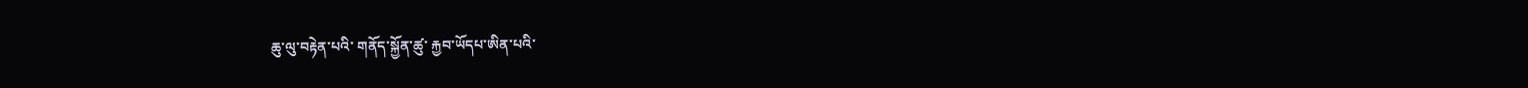ཆུ་ལུ་བརྟེན་པའི་ གནོད་སྐྱོན་ཚུ་ རྐྱབ་ཡོདཔ་ཨིན་པའི་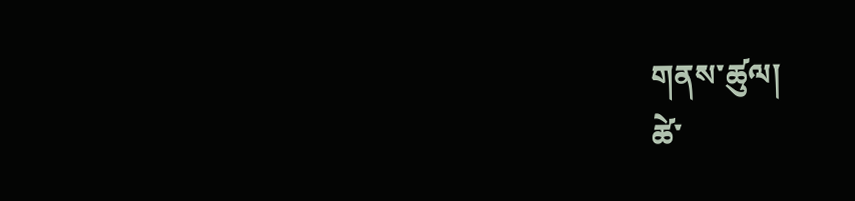གནས་ཚུལ།
ཚེ་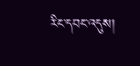རིང་དབང་འདུས།